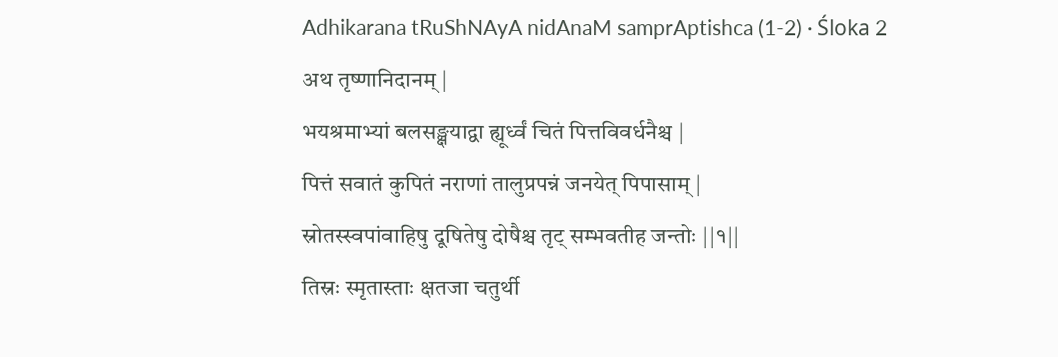Adhikarana tRuShNAyA nidAnaM samprAptishca (1-2) · Śloka 2
अथ तृष्णानिदानम् |
भयश्रमाभ्यां बलसङ्क्षयाद्वा ह्यूर्ध्वं चितं पित्तविवर्धनैश्च |
पित्तं सवातं कुपितं नराणां तालुप्रपन्नं जनयेत् पिपासाम् |
स्रोतस्स्वपांवाहिषु दूषितेषु दोषैश्च तृट् सम्भवतीह जन्तोः ||१||
तिस्रः स्मृतास्ताः क्षतजा चतुर्थी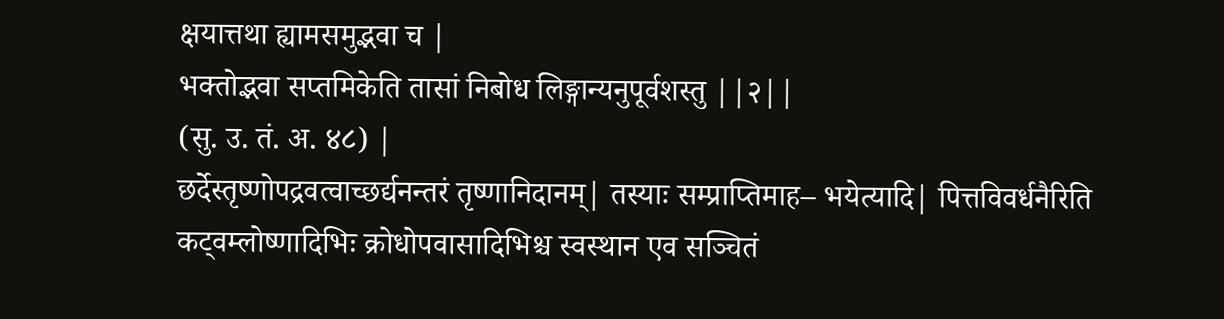क्षयात्तथा ह्यामसमुद्भवा च |
भक्तोद्भवा सप्तमिकेति तासां निबोध लिङ्गान्यनुपूर्वशस्तु ||२||
(सु. उ. तं. अ. ४८) |
छर्देस्तृष्णोपद्रवत्वाच्छर्द्यनन्तरं तृष्णानिदानम्| तस्याः सम्प्राप्तिमाह– भयेत्यादि| पित्तविवर्धनैरिति कट्वम्लोष्णादिभिः क्रोधोपवासादिभिश्च स्वस्थान एव सञ्चितं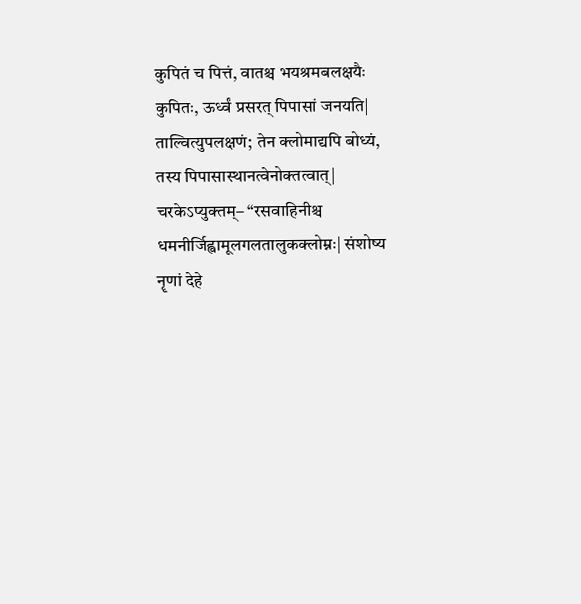कुपितं च पित्तं, वातश्च भयश्रमबलक्षयैः कुपितः, ऊर्ध्वं प्रसरत् पिपासां जनयति| ताल्वित्युपलक्षणं; तेन क्लोमाद्यपि बोध्यं, तस्य पिपासास्थानत्वेनोक्तत्वात्| चरकेऽप्युक्तम्– “रसवाहिनीश्च धमनीर्जिह्वामूलगलतालुकक्लोम्नः| संशोष्य नॄणां देहे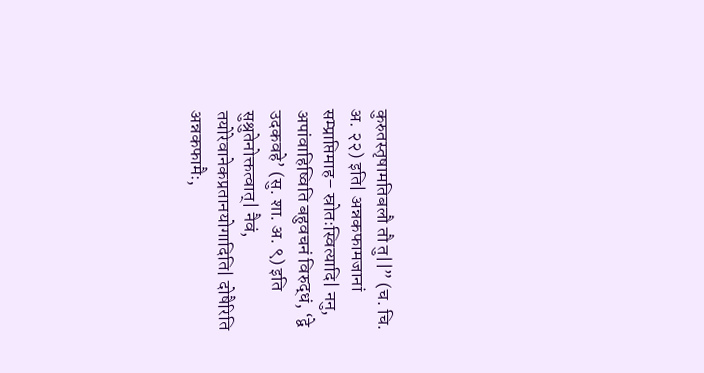कुरुतस्तृषामतिबलौ तौ तु||” (च. चि. अ. २२) इति| अन्नकफामजानां सम्प्राप्तिमाह– स्रोतःस्वित्यादि| ननु, अपांवाहिष्विति बहुवचनं विरुद्धं, ‘द्वे उदकवहे’ (सु. शा. अ. ९) इति सुश्रुतेनोक्तत्वात्| नैवं, तयोरेवानेकप्रतानयोगादिति| दोषैरिति अन्नकफामैः,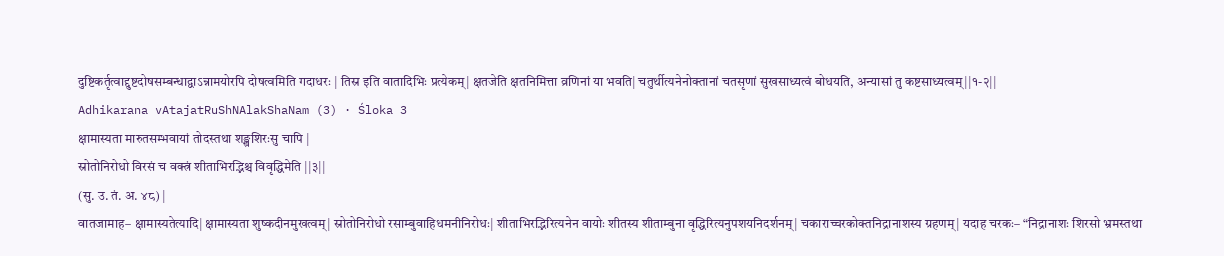दुष्टिकर्तृत्वाद्दुष्टदोषसम्बन्धाद्वाऽन्नामयोरपि दोषत्वमिति गदाधरः | तिस्र इति वातादिभिः प्रत्येकम्| क्षतजेति क्षतनिमित्ता व्रणिनां या भवति| चतुर्थीत्यनेनोक्तानां चतसृणां सुखसाध्यत्वं बोधयति, अन्यासां तु कष्टसाध्यत्वम्||१-२||
Adhikarana vAtajatRuShNAlakShaNam (3) · Śloka 3
क्षामास्यता मारुतसम्भवायां तोदस्तथा शङ्खशिरःसु चापि |
स्रोतोनिरोधो विरसं च वक्त्रं शीताभिरद्भिश्च विवृद्धिमेति ||३||
(सु. उ. तं. अ. ४८) |
वातजामाह– क्षामास्यतेत्यादि| क्षामास्यता शुष्कदीनमुखत्वम्| स्रोतोनिरोधो रसाम्बुवाहिधमनीनिरोधः| शीताभिरद्भिरित्यनेन वायोः शीतस्य शीताम्बुना वृद्धिरित्यनुपशयनिदर्शनम्| चकाराच्चरकोक्तनिद्रानाशस्य ग्रहणम्| यदाह चरकः– “निद्रानाशः शिरसो भ्रमस्तथा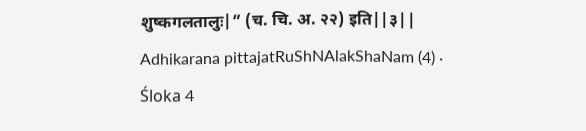शुष्कगलतालुः|” (च. चि. अ. २२) इति||३||
Adhikarana pittajatRuShNAlakShaNam (4) · Śloka 4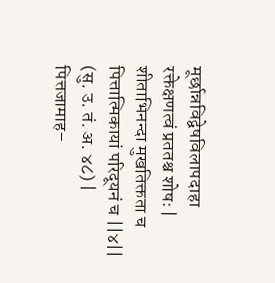मूर्छान्नविद्वेषविलापदाहा रक्तेक्षणत्वं प्रततश्च शोषः |
शीताभिनन्दा मुखतिक्तता च पित्तात्मिकायां परिदूयनं च ||४||
(सु. उ. तं. अ. ४८) |
पित्तजामाह–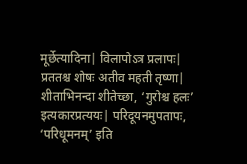मूर्छेत्यादिना| विलापोऽत्र प्रलापः| प्रततश्च शोषः अतीव महती तृष्णा| शीताभिनन्दा शीतेच्छा, ‘गुरोश्च हलः’ इत्यकारप्रत्ययः| परिदूयनमुपतापः, ‘परिधूमनम्’ इति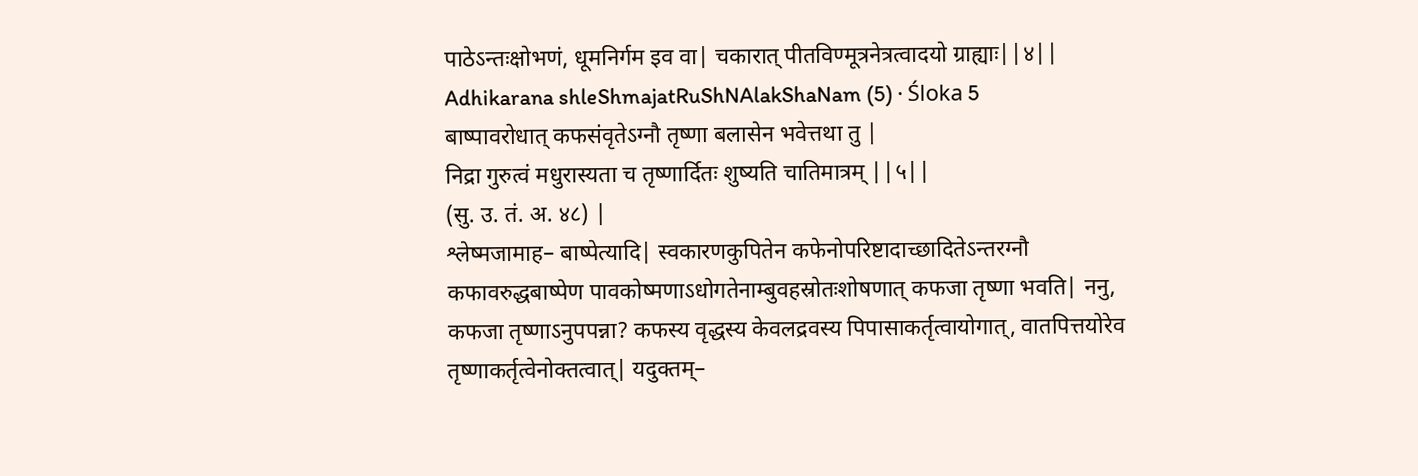पाठेऽन्तःक्षोभणं, धूमनिर्गम इव वा| चकारात् पीतविण्मूत्रनेत्रत्वादयो ग्राह्याः||४||
Adhikarana shleShmajatRuShNAlakShaNam (5) · Śloka 5
बाष्पावरोधात् कफसंवृतेऽग्नौ तृष्णा बलासेन भवेत्तथा तु |
निद्रा गुरुत्वं मधुरास्यता च तृष्णार्दितः शुष्यति चातिमात्रम् ||५||
(सु. उ. तं. अ. ४८) |
श्लेष्मजामाह– बाष्पेत्यादि| स्वकारणकुपितेन कफेनोपरिष्टादाच्छादितेऽन्तरग्नौ कफावरुद्धबाष्पेण पावकोष्मणाऽधोगतेनाम्बुवहस्रोतःशोषणात् कफजा तृष्णा भवति| ननु, कफजा तृष्णाऽनुपपन्ना? कफस्य वृद्धस्य केवलद्रवस्य पिपासाकर्तृत्वायोगात्, वातपित्तयोरेव तृष्णाकर्तृत्वेनोक्तत्वात्| यदुक्तम्–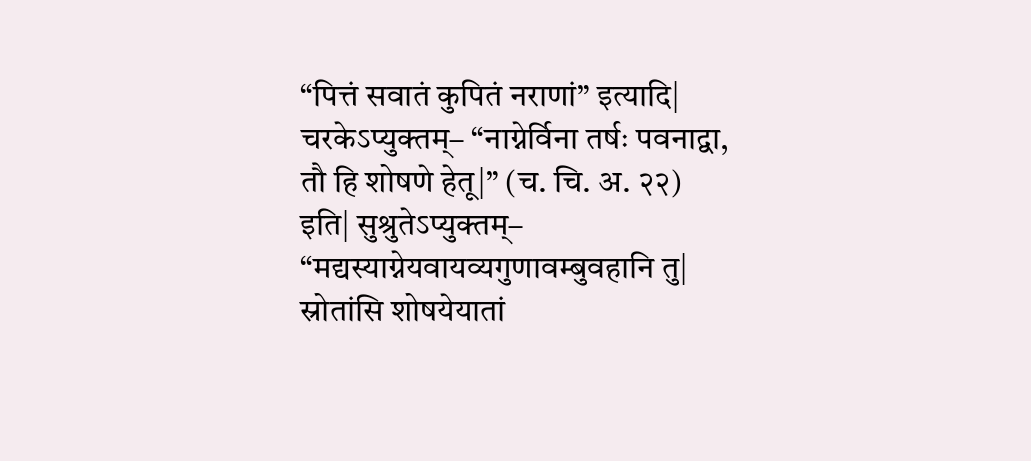“पित्तं सवातं कुपितं नराणां” इत्यादि| चरकेऽप्युक्तम्– “नाग्नेर्विना तर्षः पवनाद्वा, तौ हि शोषणे हेतू|” (च. चि. अ. २२) इति| सुश्रुतेऽप्युक्तम्– “मद्यस्याग्नेयवायव्यगुणावम्बुवहानि तु| स्रोतांसि शोषयेयातां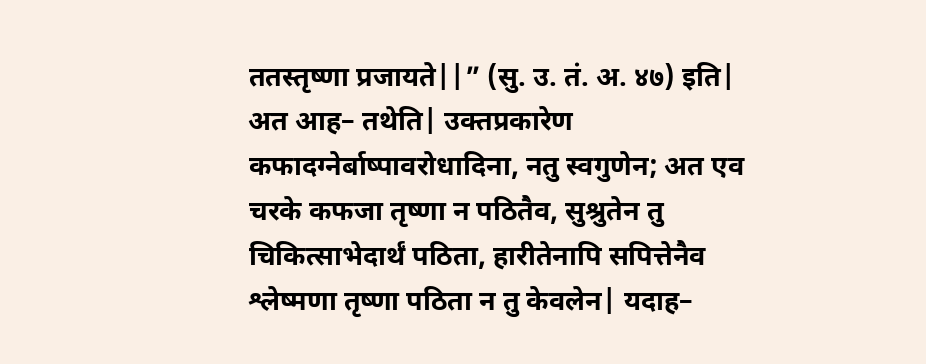ततस्तृष्णा प्रजायते||” (सु. उ. तं. अ. ४७) इति| अत आह– तथेति| उक्तप्रकारेण कफादग्नेर्बाष्पावरोधादिना, नतु स्वगुणेन; अत एव चरके कफजा तृष्णा न पठितैव, सुश्रुतेन तु चिकित्साभेदार्थं पठिता, हारीतेनापि सपित्तेनैव श्लेष्मणा तृष्णा पठिता न तु केवलेन| यदाह–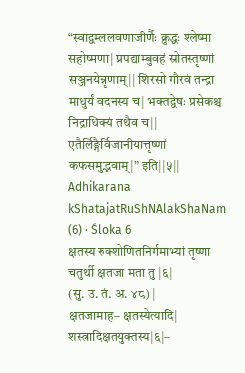“स्वाद्वम्ललवणाजीर्णैः क्रुद्धः श्लेष्मा सहोष्मणा| प्रपद्याम्बुवहं स्रोतस्तृष्णां सञ्जनयेन्नृणाम्|| शिरसो गौरवं तन्द्रा माधुर्यं वदनस्य च| भक्तद्वेषः प्रसेकश्च निद्राधिक्यं तथैव च|| एतैर्लिङ्गैर्विजानीयात्तृष्णां कफसमुद्भवाम्|” इति||५||
Adhikarana kShatajatRuShNAlakShaNam (6) · Śloka 6
क्षतस्य रुक्शोणितनिर्गमाभ्यां तृष्णा चतुर्थी क्षतजा मता तु |६|
(सु. उ. तं. अ. ४८) |
क्षतजामाह– क्षतस्येत्यादि| शस्त्रादिक्षतयुक्तस्य|६|–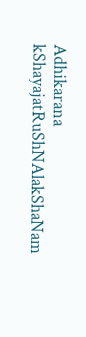Adhikarana kShayajatRuShNAlakShaNam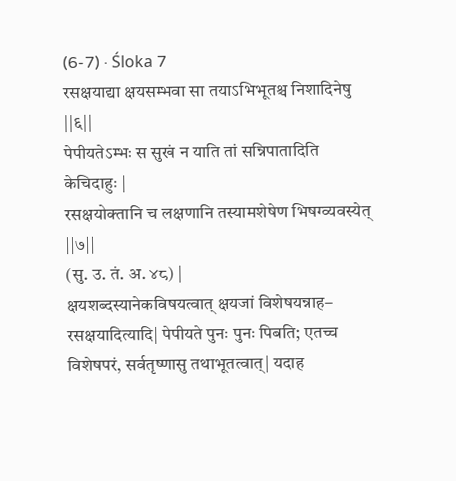(6-7) · Śloka 7
रसक्षयाद्या क्षयसम्भवा सा तयाऽभिभूतश्च निशादिनेषु ||६||
पेपीयतेऽम्भः स सुखं न याति तां सन्निपातादिति केचिदाहुः |
रसक्षयोक्तानि च लक्षणानि तस्यामशेषेण भिषग्व्यवस्येत् ||७||
(सु. उ. तं. अ. ४८) |
क्षयशब्दस्यानेकविषयत्वात् क्षयजां विशेषयन्नाह– रसक्षयादित्यादि| पेपीयते पुनः पुनः पिबति; एतच्च विशेषपरं, सर्वतृष्णासु तथाभूतत्वात्| यदाह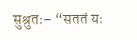सुश्रुतः– “सततं यः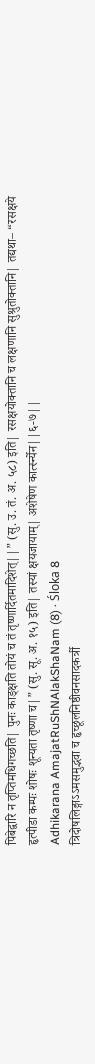पिबेद्वारि न तृप्तिमधिगच्छति| पुनः काङ्क्षति तोयं च तं तृष्णार्दितमादिशेत्||” (सु. उ. तं. अ. ५८) इति| रसक्षयोक्तानि च लक्षणानि सुश्रुतोक्तानि| तद्यथा– “रसक्षये हृत्पीडा कम्पः शोषः शून्यता तृष्णा च|” (सु. सू. अ. १५) इति| तस्यां क्षयजायाम्| अशेषेण कार्त्स्न्येन||६-७||
Adhikarana AmajatRuShNAlakShaNam (8) · Śloka 8
त्रिदोषलिङ्गाऽऽमसमुद्भवा च हृच्छूलनिष्ठीवनसादकर्त्री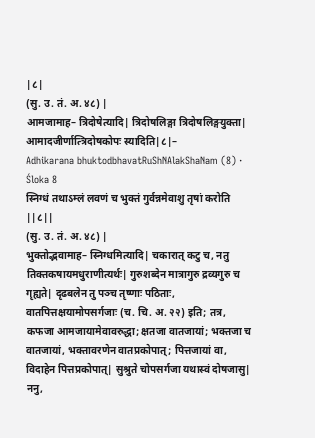|८|
(सु. उ. तं. अ. ४८) |
आमजामाह– त्रिदोषेत्यादि| त्रिदोषलिङ्गा त्रिदोषलिङ्गयुक्ता| आमादजीर्णात्त्रिदोषकोपः स्यादिति|८|–
Adhikarana bhuktodbhavatRuShNAlakShaNam (8) · Śloka 8
स्निग्धं तथाऽम्लं लवणं च भुक्तं गुर्वन्नमेवाशु तृषां करोति ||८||
(सु. उ. तं. अ. ४८) |
भुक्तोद्भवामाह– स्निग्धमित्यादि| चकारात् कटु च, नतु तिक्तकषायमधुराणीत्यर्थः| गुरुशब्देन मात्रागुरु द्रव्यगुरु च गृह्यते| दृढबलेन तु पञ्च तृष्णाः पठिताः, वातपित्तक्षयामोपसर्गजाः (च. चि. अ. २२) इति; तत्र, कफजा आमजायामेवावरुद्धा; क्षतजा वातजायां; भक्तजा च वातजायां, भक्तावरणेन वातप्रकोपात्; पित्तजायां वा, विदाहेन पित्तप्रकोपात्| सुश्रुते चोपसर्गजा यथास्वं दोषजासु| ननु,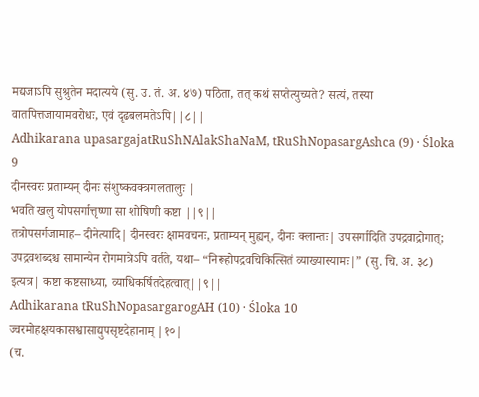मद्यजाऽपि सुश्रुतेन मदात्यये (सु. उ. तं. अ. ४७) पठिता, तत् कथं सप्तेत्युच्यते? सत्यं, तस्या वातपित्तजायामवरोधः, एवं दृढबलमतेऽपि||८||
Adhikarana upasargajatRuShNAlakShaNaM, tRuShNopasargAshca (9) · Śloka 9
दीनस्वरः प्रताम्यन् दीनः संशुष्कवक्त्रगलतालुः |
भवति खलु योपसर्गात्तृष्णा सा शोषिणी कष्टा ||९||
तत्रोपसर्गजामाह– दीनेत्यादि| दीनस्वरः क्षामवचनः, प्रताम्यन् मुह्यन्, दीनः क्लान्तः| उपसर्गादिति उपद्रवाद्रोगात्; उपद्रवशब्दश्च सामान्येन रोगमात्रेऽपि वर्तते, यथा– “निरूहोपद्रवचिकित्सितं व्याख्यास्यामः|” (सु. चि. अ. ३८) इत्यत्र| कष्टा कष्टसाध्या, व्याधिकर्षितदेहत्वात्||९||
Adhikarana tRuShNopasargarogAH (10) · Śloka 10
ज्वरमोहक्षयकासश्वासाद्युपसृष्टदेहानाम् |१०|
(च.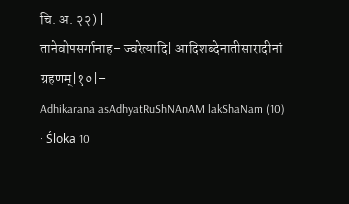चि. अ. २२) |
तानेवोपसर्गानाह– ज्वरेत्यादि| आदिशब्देनातीसारादीनां ग्रहणम्|१०|–
Adhikarana asAdhyatRuShNAnAM lakShaNam (10) · Śloka 10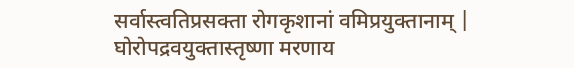सर्वास्त्वतिप्रसक्ता रोगकृशानां वमिप्रयुक्तानाम् |
घोरोपद्रवयुक्तास्तृष्णा मरणाय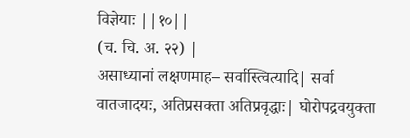विज्ञेयाः ||१०||
(च. चि. अ. २२) |
असाध्यानां लक्षणमाह– सर्वास्त्वित्यादि| सर्वा वातजादयः, अतिप्रसक्ता अतिप्रवृद्धाः| घोरोपद्रवयुक्ता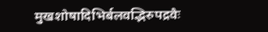मुखशोषादिभिर्बलवद्भिरुपद्रवैः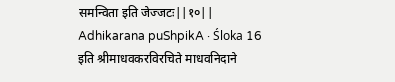समन्विता इति जेज्जटः||१०||
Adhikarana puShpikA · Śloka 16
इति श्रीमाधवकरविरचिते माधवनिदाने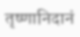तृष्णानिदानं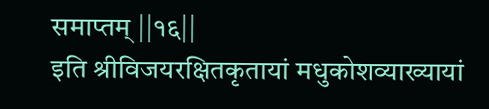समाप्तम् ||१६||
इति श्रीविजयरक्षितकृतायां मधुकोशव्याख्यायां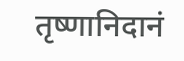तृष्णानिदानं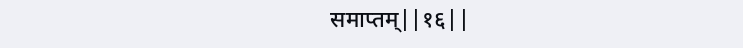समाप्तम्||१६||